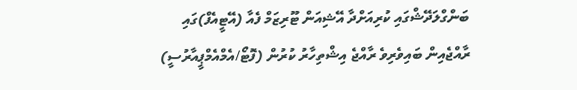ބަންގްލަދޭޝްގައި ކުރިއަށްދާ އޭޝިއަން ޓޫރިޒަމް ފެއާ (އޭޓީއެފް)ގައި ރާއްޖެއިން ބައިވެރިވެ ރާއްޖެ އިޝްތިހާރު ކުރުން (ފޮޓޯ/އެމްއެމްޕީއާރުސީ)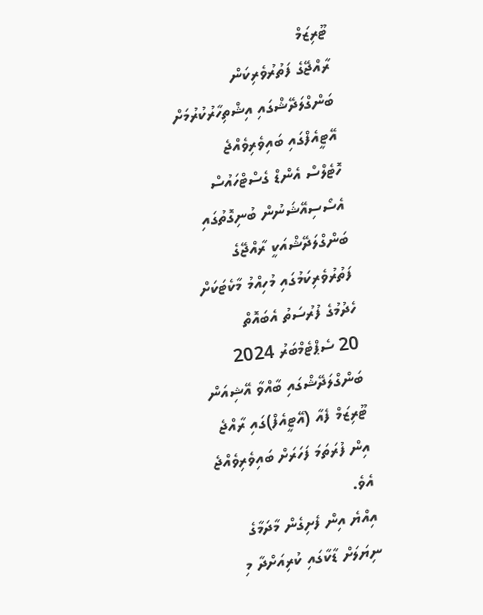ޓޫރިޒަމް
ރާއްޖޭގެ ފަތުރުވެރިކަން ބަންގްލަދޭޝްގައި އިޝްތިހާރުކުރުމަށް އޭޓީއެފްގައި ބައިވެރިވެއްޖެ
ހޮޓެލްސް އެންޑް ގެސްޓްހައުސް އެސޯސިއޭޝަނުން ބުނިގޮތުގައި ބަންގްލަދޭޝްއަކީ ރާއްޖޭގެ ފަތުރުވެރިކަމުގައި މުހިއްމު މާކެޓަކަށް ހެދުމުގެ ފުރުސަތު އެބައޮތް
20 ސެޕްޓެމްބަރު 2024
ބަންގްލަދޭޝްގައި ބާއްވާ އޭޝިއަން ޓޫރިޒަމް ފެއާ (އޭޓީއެފް)ގައި ރާއްޖެ އިން ފުރަތަމަ ފަހަރަށް ބައިވެރިވެއްޖެ އެވެ.
އިއްޔެ އިން ފެށިގެން މާދަމާގެ ނިޔަލަށް ޑާކާގައި ކުރިއަށްދާ މި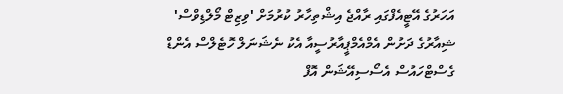އަހަރުގެ އޭޓީއެފްގައި ރާއްޖެ އިޝްތިހާރު ކުރުމަށް 'ވިޒިޓް މޯލްޑިވްސް' ޝިއާރުގެ ދަށުން އެމްއެމްޕީއާރުސީއާ އެކު ނެޝަނަލް ހޮޓެލްސް އެންޑް ގެސްޓްހައުސް އެސޯސިއޭޝަން އޮފް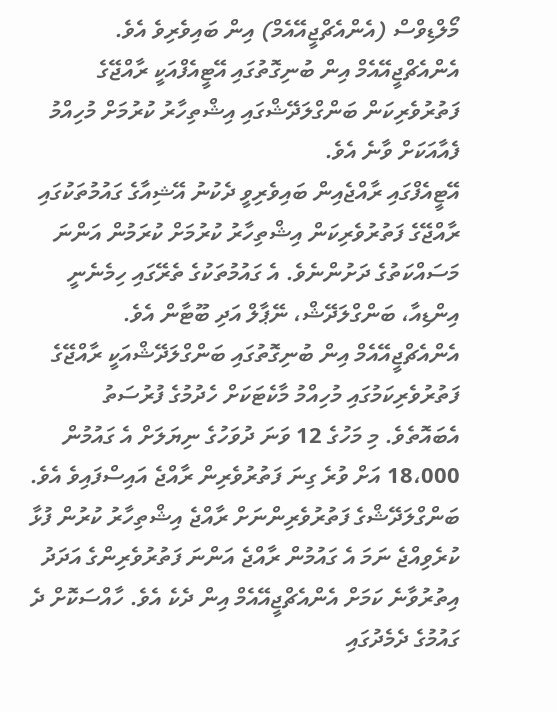މޯލްޑިވްސް (އެންއެޗްޖީއޭއެމް) އިން ބައިވެރިވެ އެވެ.
އެންއެޗްޖީއޭއެމް އިން ބުނިގޮތުގައި އޭޓީއެފްއަކީ ރާއްޖޭގެ ފަތުރުވެރިކަން ބަންގްލަދޭޝްގައި އިޝްތިހާރު ކުރުމަށް މުހިއްމު ފެއާއަކަށް ވާނެ އެވެ.
އޭޓީއެފްގައި ރާއްޖެއިން ބައިވެރިވީ ދެކުނު އޭޝިއާގެ ގައުމުތަކުގައި ރާއްޖޭގެ ފަތުރުވެރިކަން އިޝްތިހާރު ކުރުމަށް ކުރަމުން އަންނަ މަސައްކަތުގެ ދަށުންނެވެ. އެ ގައުމުތަކުގެ ތެރޭގައި ހިމެނެނީ އިންޑިއާ، ބަންގްލަދޭޝް، ނޭޕާލް އަދި ބޫޓާން އެވެ.
އެންއެޗްޖީއޭއެމް އިން ބުނިގޮތުގައި ބަންގްލަދޭޝްއަކީ ރާއްޖޭގެ ފަތުރުވެރިކަމުގައި މުހިއްމު މާކެޓަކަށް ހެދުމުގެ ފުރުސަތު އެބައޮތެވެ. މި މަހުގެ 12 ވަނަ ދުވަހުގެ ނިޔަލަށް އެ ގައުމުން 18،000 އަށް ވުރެ ގިނަ ފަތުރުވެރިން ރާއްޖެ އައިސްފައިވެ އެވެ. ބަންގްލަދޭޝްގެ ފަތުރުވެރިންނަށް ރާއްޖެ އިޝްތިހާރު ކުރުން ފުޅާ ކުރެވިއްޖެ ނަމަ އެ ގައުމުން ރާއްޖެ އަންނަ ފަތުރުވެރިންގެ އަދަދު އިތުރުވާނެ ކަމަށް އެންއެޗްޖީއޭއެމް އިން ދެކެ އެވެ. ހާއްސަކޮށް ދެ ގައުމުގެ ދެމެދުގައި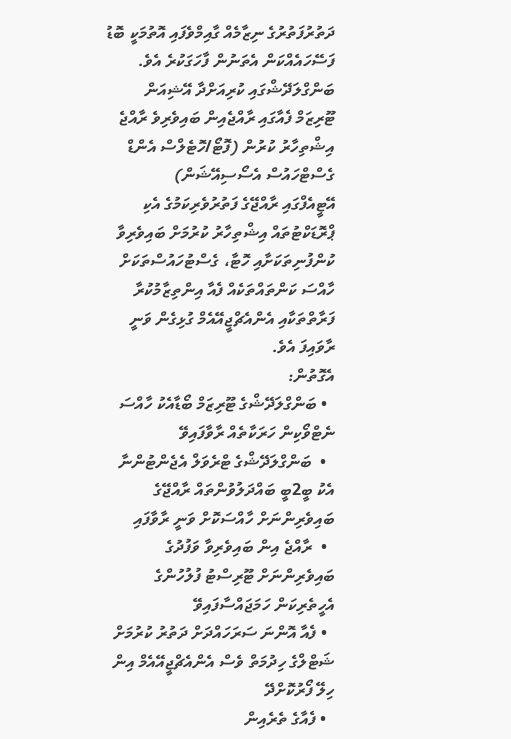ދަތުރުފަތުރުގެ ނިޒާމެއް ގާއިމްވެފައި އޮތުމަކީ ބޮޑު ފަސޭހައެއްކަން އެތަނުން ފާހަގަކުރެ އެވެ.
ބަންގްލަދޭޝްގައި ކުރިއަށްދާ އޭޝިއަން ޓޫރިޒަމް ފެއާގައި ރާއްޖެއިން ބައިވެރިވެ ރާއްޖެ އިޝްތިހާރު ކުރުން (ފޮޓޯ/ހޮޓެލްސް އެންޑް ގެސްޓްހައުސް އެސޯސިއޭޝަން)
އޭޓީއެފްގައި ރާއްޖޭގެ ފަތުރުވެރިކަމުގެ އެކި ޕްރޮޑަކްޓުތައް އިޝްތިހާރު ކުރުމަށް ބައިވެރިވާ ކުންފުނިތަކަށާއި ހޮޓާ، ގެސްޓުހައުސްތަކަށް ހާއްސަ ކަންތައްތަކެއް ފެއާ އިންތިޒާމުކުރާ ފަރާތްތަކާއި އެންއެޗްޖީއޭއެމް ގުޅިގެން ވަނީ ރާވައިފަ އެވެ.
އެގޮތުން:
  • ބަންގްލަދޭޝްގެ ޓޫރިޒަމް ބޯޑާއެކު ހާއްސަ ނެޓްވޯކިން ހަރަކާތެއް ރާވާފައިވޭ
  •  ބަންގްލަދޭޝްގެ ޓްރެވަލް އެޖެންޓުންނާ އެކު ބީ2ބީ ބައްދަލުވުންތައް ރާއްޖޭގެ ބައިވެރިންނަށް ހާއްސަކޮށް ވަނީ ރާވާފައި
  •  ރާއްޖެ އިން ބައިވެރިވާ ވަފުދުގެ ބައިވެރިންނަށް ޓޫރިސްޓު ފުލުހުންގެ އެހީތެރިކަން ހަމަޖައްސާފައިވޭ
  • ފެއާ އޮންނަ ސަރަހައްދަށް ދަތުރު ކުރުމަށް ޝަޓްލްގެ ހިދުމަތް ވެސް އެންއެޗްޖީއޭއެމް އިން ހިލޭ ފޯރުކޮށްދޭ
  • ފެއާގެ ތެރެއިން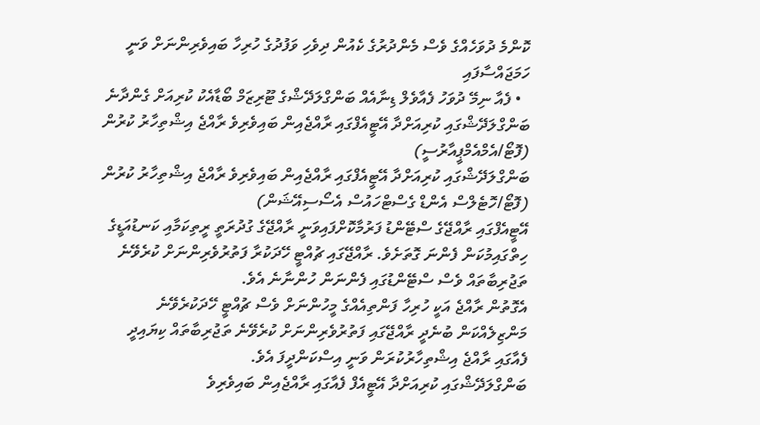ކޮންމެ ދުވަހެއްގެ ވެސް މެންދުރުގެ ކެއުން ދިވެހި ވަފުދުގެ ހުރިހާ ބައިވެރިންނަށް ވަނީ ހަމަޖައްސާފައި
  • ފެއާ ނިމޭ ދުވަހު ފެއާވެލް ޑިނާއެއް ބަންގްލަދޭޝްގެ ޓޫރިޒަމް ބޯޑާއެކު ކުރިއަށް ގެންދާނެ
ބަންގްލަދޭޝްގައި ކުރިއަށްދާ އޭޓީއެފްގައި ރާއްޖެއިން ބައިވެރިވެ ރާއްޖެ އިޝްތިހާރު ކުރުން (ފޮޓޯ/އެމްއެމްޕީއާރުސީ)
ބަންގްލަދޭޝްގައި ކުރިއަށްދާ އޭޓީއެފްގައި ރާއްޖެއިން ބައިވެރިވެ ރާއްޖެ އިޝްތިހާރު ކުރުން (ފޮޓޯ/ހޮޓެލްސް އެންޑް ގެސްޓްހައުސް އެސޯސިއޭޝަން)
އޭޓީއެފްގައި ރާއްޖޭގެ ސްޓޭންޑު ފަރުމާކޮށްފައިވަނީ ރާއްޖޭގެ ގުދުރަތީ ރީތިކަމާއި ކަނޑުއަޑީގެ ހިތްގައިމުކަން ފެންނަ ގޮތަށެވެ. ރާއްޖޭގައި ޗުއްޓީ ހޭދަކުރާ ފަތުރުވެރިންނަށް ކުރެވޭނެ ތަޖުރިބާތައް ވެސް ސްޓޭންޑުގައި ފެންނަން ހުންނާނެ އެވެ.
އެގޮތުން ރާއްޖެ އަކީ ހުރިހާ ފަންތިއެއްގެ މީހުންނަށް ވެސް ޗުއްޓީ ހޭދަކުރެވޭނެ މަންޒިލެއްކަން ބުނެދީ ރާއްޖޭގައި ފަތުރުވެރިންނަށް ކުރެވޭނެ ތަޖުރިބާތައް ކިޔައިދީ ފެއާގައި ރާއްޖެ އިޝްތިހާރުކުރަން ވަނީ އިސްކަންދީފަ އެވެ.
ބަންގްލަދޭޝްގައި ކުރިއަށްދާ އޭޓީއެފް ފެއާގައި ރާއްޖެއިން ބައިވެރިވެ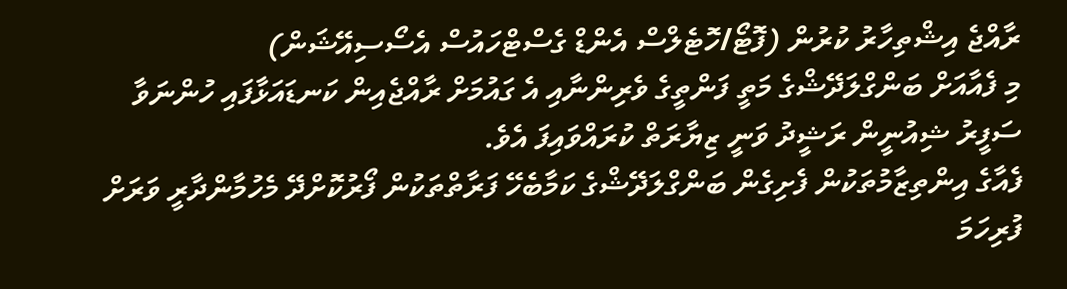ރާއްޖެ އިޝްތިހާރު ކުރުން (ފޮޓޯ/ހޮޓެލްސް އެންޑް ގެސްޓްހައުސް އެސޯސިއޭޝަން)
މި ފެއާއަށް ބަންގްލަދޭޝްގެ މަތީ ފަންތީގެ ވެރިންނާއި އެ ގައުމަށް ރާއްޖެއިން ކަނޑައަޅާފައި ހުންނަވާ ސަފީރު ޝިއުނީން ރަޝީދު ވަނީ ޒިޔާރަތް ކުރައްވައިފަ އެވެ.
ފެއާގެ އިންތިޒާމުތަކުން ފެށިގެން ބަންގްލަދޭޝްގެ ކަމާބެހޭ ފަރާތްތަކުން ފޯރުކޮށްދޭ މެހުމާންދާރީ ވަރަށް ފުރިހަމަ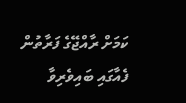ކަމަށް ރާއްޖޭގެ ފަރާތުން ފެއާގައި ބައިވެރިވާ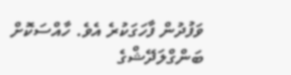ވަފުދުން ފާހަގަކުރެ އެވެ. ހާއްސަކޮށް ބަންގްލަދޭޝްގެ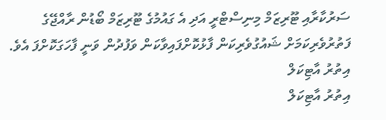ސަރުކާރާއި ޓޫރިޒަމް މިނިސްޓްރީ އަދި އެ ގައުމުގެ ޓޫރިޒަމް ބޯޑުން ރާއްޖޭގެ ފަތުރުވެރިކަމަށް ޝައުގުވެރިކަން ފާޅުކޮށްފައިވާކަން ވަފުދުން ވަނީ ފާހަގަކޮށްފަ އެވެ.
އިތުރު އާޓިކަލް
އިތުރު އާޓިކަލް